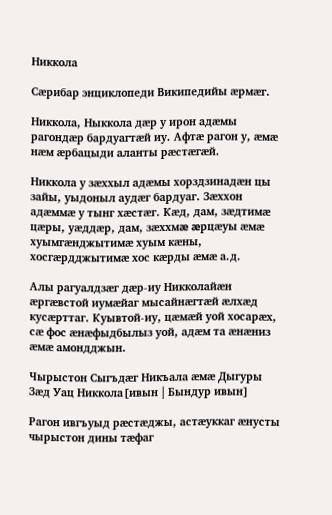Никкола

Сæрибар энциклопеди Википедийы æрмæг.

Никкола, Ныккола дæр у ирон адæмы рагондæр бардуагтæй иу. Афтæ рагон у, æмæ нæм æрбацыди аланты рæстæгæй.

Никкола у зæххыл адæмы хорздзинадæн цы зайы, уыдоныл аудæг бардуаг. Зæххон адæммæ у тынг хæстæг. Кæд, дам, зæдтимæ цæры, уæддæр, дам, зæххмæ æрцæуы æмæ хуымгæнджытимæ хуым кæны, хосгæрдджытимæ хос кæрды æмæ а.д.

Алы рагуалдзæг дæр-иу Никколайæн æргæвстой иумæйаг мысайнæгтæй æлхæд кусæрттаг. Куывтой-иу, цæмæй уой хосарæх, сæ фос æнæфыдбылыз уой, адæм та æнæниз æмæ амондджын.

Чырыстон Сыгъдæг Никъала æмæ Дыгуры Зæд Уац Никкола[ивын | Бындур ивын]

Рагон ивгъуыд рæстæджы, астæуккаг æнусты чырыстон дины тæфаг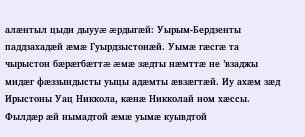алæнтыл цыди дыууæ æрдыгæй: Уырым-Бердзенты паддзахадæй æмæ Гуырдзыстонæй. Уымæ гæсгæ та чырыстон бæрæгбæттæ æмæ зæдты нæмттæ не ’взаджы мидæг фæззындысты уыцы адæмты æвзæгтæй. Иу ахæм зæд Ирыстоны Уац Никкола, кæнæ Никколай ном хæссы. Фылдæр æй нымадтой æмæ уымæ куывдтой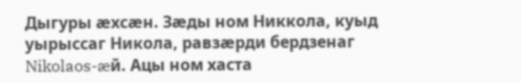Дыгуры æхсæн. Зæды ном Никкола, куыд уырыссаг Никола, равзæрди бердзенаг Nikolaos-æй. Ацы ном хаста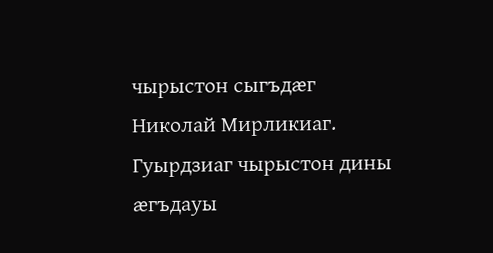чырыстон сыгъдæг Николай Мирликиаг. Гуырдзиаг чырыстон дины æгъдауы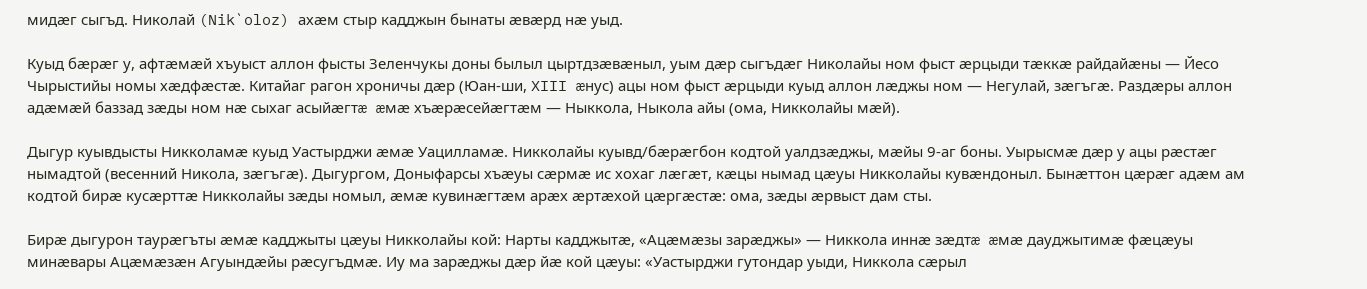мидæг сыгъд. Николай (Nik`oloz) ахæм стыр кадджын бынаты æвæрд нæ уыд.

Куыд бæрæг у, афтæмæй хъуыст аллон фысты Зеленчукы доны былыл цыртдзæвæныл, уым дæр сыгъдæг Николайы ном фыст æрцыди тæккæ райдайæны — Йесо Чырыстийы номы хæдфæстæ. Китайаг рагон хроничы дæр (Юан-ши, XIII æнус) ацы ном фыст æрцыди куыд аллон лæджы ном — Негулай, зæгъгæ. Раздæры аллон адæмæй баззад зæды ном нæ сыхаг асыйæгтæ æмæ хъæрæсейæгтæм — Ныккола, Ныкола айы (ома, Никколайы мæй).

Дыгур куывдысты Никколамæ куыд Уастырджи æмæ Уацилламæ. Никколайы куывд/бæрæгбон кодтой уалдзæджы, мæйы 9-аг боны. Уырысмæ дæр у ацы рæстæг нымадтой (весенний Никола, зæгъгæ). Дыгургом, Доныфарсы хъæуы сæрмæ ис хохаг лæгæт, кæцы нымад цæуы Никколайы кувæндоныл. Бынæттон цæрæг адæм ам кодтой бирæ кусæрттæ Никколайы зæды номыл, æмæ кувинæгтæм арæх æртæхой цæргæстæ: ома, зæды æрвыст дам сты.

Бирæ дыгурон таурæгъты æмæ кадджыты цæуы Никколайы кой: Нарты кадджытæ, «Ацæмæзы зарæджы» — Никкола иннæ зæдтæ æмæ дауджытимæ фæцæуы минæвары Ацæмæзæн Агуындæйы рæсугъдмæ. Иу ма зарæджы дæр йæ кой цæуы: «Уастырджи гутондар уыди, Никкола сæрыл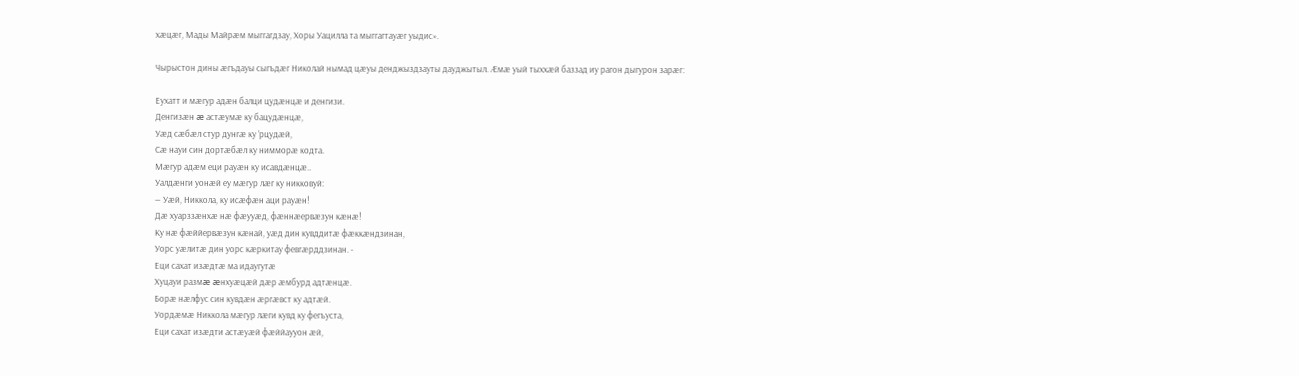хæцæг, Мады Майрæм мыггагдзау, Хоры Уацилла та мыггагтауæг уыдис».

Чырыстон дины æгъдауы сыгъдæг Николай нымад цæуы денджыздзауты дауджытыл. Æмæ уый тыххæй баззад иу рагон дыгурон зарæг:

Еухатт и мæгур адæн балци цудæнцæ и денгизи.
Денгизæн æ астæумæ ку бацудæнцæ,
Уæд сæбæл стур дунгæ ку ’рцудæй,
Сæ науи син дортæбæл ку нимморæ кодта.
Мæгур адæм еци рауæн ку исавдæнцæ..
Уалдæнги уонæй еу мæгур лæг ку никковуй:
— Уæй, Никкола, ку исæфæн аци рауæн!
Дæ хуарззæнхæ нæ фæууæд, фæннæервæзун кæнæ!
Ку нæ фæййервæзун кæнай, уæд дин кувддитæ фæккæндзинан,
Уорс уæлитæ дин уорс кæркитау февгæрддзинан. -
Еци сахат изæдтæ ма идаугутæ
Хуцауи размæ æнхуæцæй дæр æмбурд адтæнцæ.
Борæ нæлфус син кувдæн æргæвст ку адтæй.
Уордæмæ Никкола мæгур лæги кувд ку фегъуста,
Еци сахат изæдти астæуæй фæййаууон æй,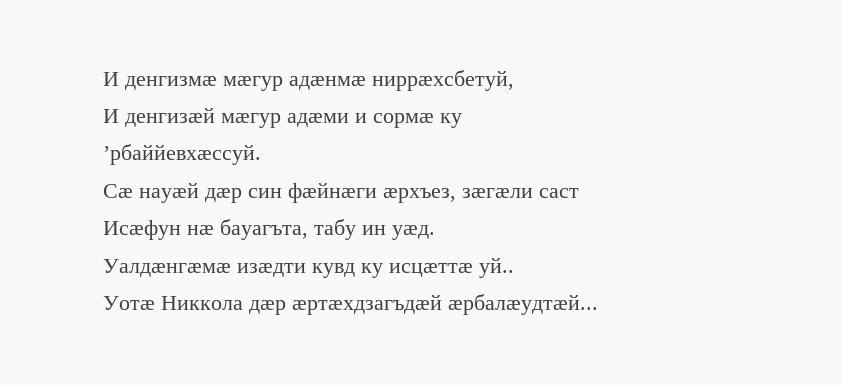И денгизмæ мæгур адæнмæ ниррæхсбетуй,
И денгизæй мæгур адæми и сормæ ку ’рбаййевхæссуй.
Сæ науæй дæр син фæйнæги æрхъез, зæгæли саст
Исæфун нæ бауагъта, табу ин уæд.
Уалдæнгæмæ изæдти кувд ку исцæттæ уй..
Уотæ Никкола дæр æртæхдзагъдæй æрбалæудтæй...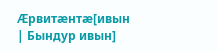Æрвитæнтæ[ивын | Бындур ивын]